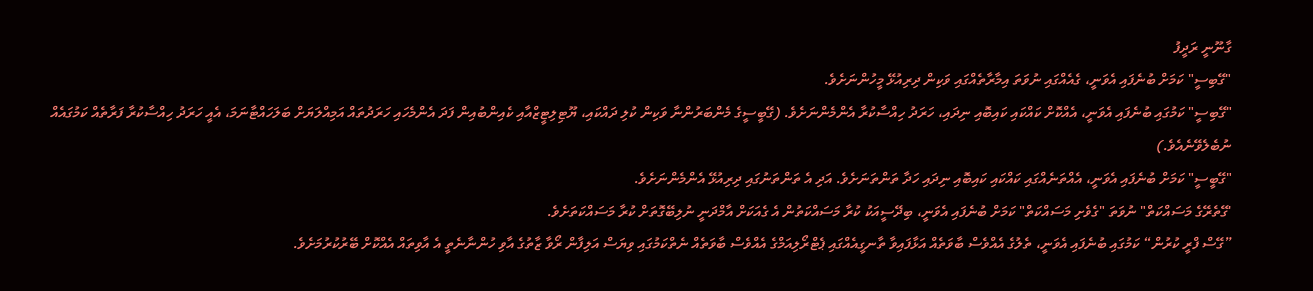ގާނޫނީ ރަދީފު
"ގޭބިސީ" ކަމަށް ބުނެފައި އެވަނީ، ގެއެއްގައި ނުވަތަ އިމާރާތެއްގައި ވަކިން ދިރިއުޅޭ މީހުންނަށެވެ.
"ގޭބިސީ" ކަމުގައި ބުނެފައި އެވަނީ، އެއްކޮށް ކައްކައި ކައިބޮއި ނިދައި، ހަރަދު ހިއްސާކުރާ އެންމެންނަށެވެ. (ގޭބީސީގެ މެންބަރުންނާ ވަކިން ކުލި ދައްކައި، ޔޫޓިލިޓީޒްއާއި ކެއިންބުއިން ފަދަ އެންމެހައި ހަރަދުތައް އަމިއްލަޔަށް ބަލަހައްޓާނަމަ، އެއީ ހަރަދު ހިއްސާކުރާ ފަރާތެއް ކަމުގައެއް ނުބެލެވޭނެއެވެ.)
"ގޭބީސީ" ކަމަށް ބުނެފައި އެވަނީ، އެއްތަނެއްގައި ކައްކައި ކައިބޮއި ނިދައި ހަދާ ތަންތަނަށެވެ. އަދި އެ ތަންތަނުގައި ދިރިއުޅޭ އެންމެންނަށެވެ.
'ގޭތެރޭގެ މަސައްކަތް" ނުވަތަ "ގެވެށި މަސައްކަތް" ކަމަށް ބުނެފައި އެވަނީ، ބިދޭސީއަކު ކުރާ މަސައްކަތުން އެ ގެއަކަށް އާމްދަނީ ނުލިބޭގޮތަށް ކުރާ މަސައްކަތަށެވެ.
”ގޭސް ފްރީ ކުރުން“ ކަމުގައި ބުނެފައި އެވަނީ، ތެލުގެ އެއްވެސް ބާވަތެއް އަޅާފައިވާ ތާނގީއެއްގައި ޕެޓްރޯލިއަމްގެ އެއްވެސް ބާވަތެއް ނެތްކަމުގައި ވިޔަސް އަލިފާން ރޯވާ ޒާތުގެ އާވި ހުންނާނެތީ އެ އާވިތައް އެއްކޮށް ބޭރުކުރުމަށެވެ.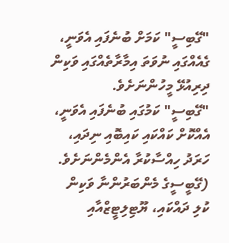"ގޭބިސީ" ކަމަށް ބުނެފައި އެވަނީ، ގެއެއްގައި ނުވަތަ އިމާރާތެއްގައި ވަކިން ދިރިއުޅޭ މީހުންނަށެވެ.
"ގޭބިސީ" ކަމުގައި ބުނެފައި އެވަނީ، އެއްކޮށް ކައްކައި ކައިބޮއި ނިދައި، ހަރަދު ހިއްސާކުރާ އެންމެންނަށެވެ. (ގޭބީސީގެ މެންބަރުންނާ ވަކިން ކުލި ދައްކައި، ޔޫޓިލިޓީޒްއާއި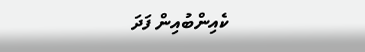ކެއިންބުއިން ފަދަ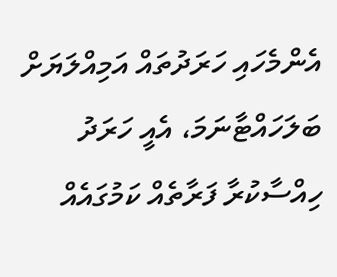އެންމެހައި ހަރަދުތައް އަމިއްލަޔަށް ބަލަހައްޓާނަމަ، އެއީ ހަރަދު ހިއްސާކުރާ ފަރާތެއް ކަމުގައެއް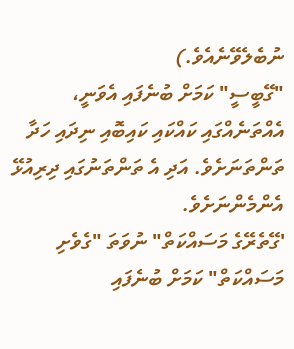ނުބެލެވޭނެއެވެ.)
"ގޭބީސީ" ކަމަށް ބުނެފައި އެވަނީ، އެއްތަނެއްގައި ކައްކައި ކައިބޮއި ނިދައި ހަދާ ތަންތަނަށެވެ. އަދި އެ ތަންތަނުގައި ދިރިއުޅޭ އެންމެންނަށެވެ.
'ގޭތެރޭގެ މަސައްކަތް" ނުވަތަ "ގެވެށި މަސައްކަތް" ކަމަށް ބުނެފައި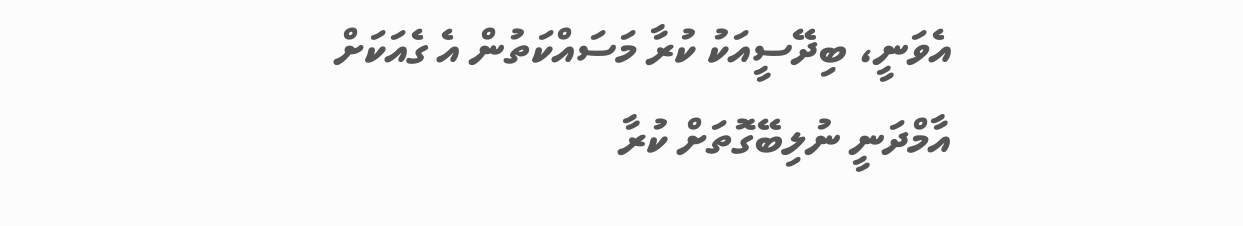އެވަނީ، ބިދޭސީއަކު ކުރާ މަސައްކަތުން އެ ގެއަކަށް އާމްދަނީ ނުލިބޭގޮތަށް ކުރާ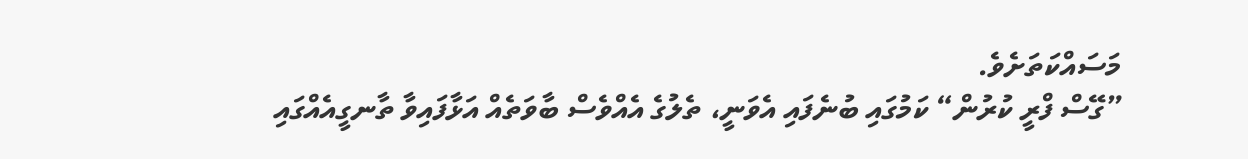މަސައްކަތަށެވެ.
”ގޭސް ފްރީ ކުރުން“ ކަމުގައި ބުނެފައި އެވަނީ، ތެލުގެ އެއްވެސް ބާވަތެއް އަޅާފައިވާ ތާނގީއެއްގައި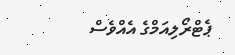ޕެޓްރޯލިއަމްގެ އެއްވެސް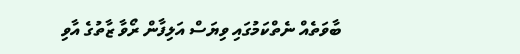ބާވަތެއް ނެތްކަމުގައި ވިޔަސް އަލިފާން ރޯވާ ޒާތުގެ އާވި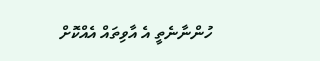ހުންނާނެތީ އެ އާވިތައް އެއްކޮށް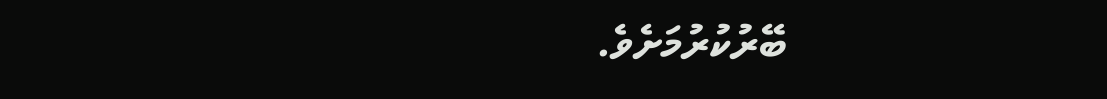ބޭރުކުރުމަށެވެ.